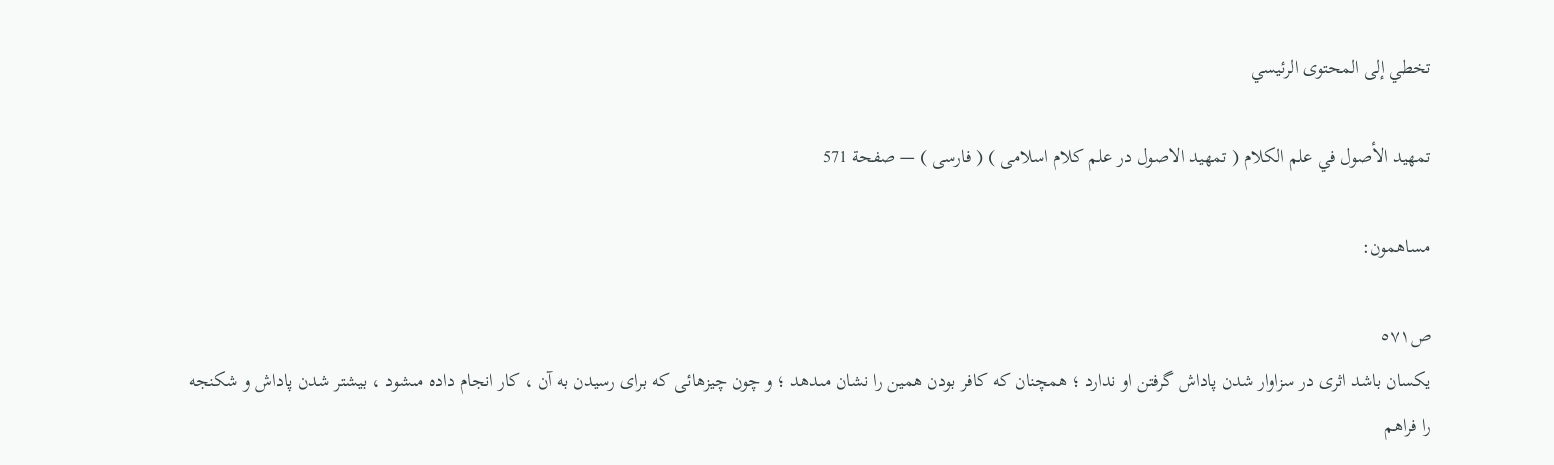تخطي إلى المحتوى الرئيسي

تمهيد الأصول في علم الكلام ( تمهيد الاصول در علم كلام اسلامى ) ( فارسى ) — صفحة 571

مساهمون:

ص٥٧١
يكسان باشد اثرى در سزاوار شدن پاداش گرفتن او ندارد ؛ همچنان كه كافر بودن همين را نشان مىدهد ؛ و چون چيزهائى كه براى رسيدن به آن ، كار انجام داده مىشود ، بيشتر شدن پاداش و شكنجه را فراهم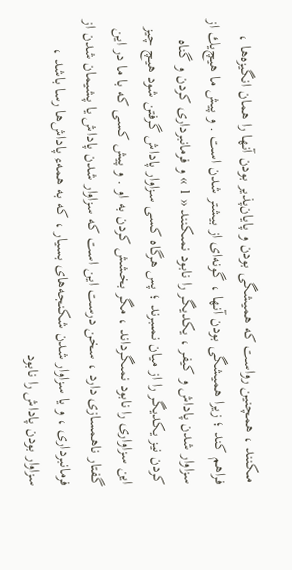مىكنند ، همچنين رواست كه هميشگى بودن و پايان‌پذير بودن آنها را همان انگيزه‌ها ، فراهم كند ؛ زيرا هميشگى بودن آنها ، گونه‌اى از بيشتر شدن است . و پيش ما هيچ‌يك از سزاوار شدن پاداش و كيفر ، يكديگر را نابود نمىكنند « 1 » و فرمانبردارى كردن و گناه كردن نيز يكديگر را از ميان نمىبرند ؛ پس هرگاه كسى سزاوار پاداش گرفتن شود هيچ چيز اين سزاوارى را نابود نمىگرداند ، مگر بخشش كردن به او . و پيش كسى كه با ما در اين گفتار ناهمسازى دارد ، سخن درست اين است كه سزاوار شدن پاداش يا پشيمان شدن از فرمانبردارى ، و يا سزاوار شدن شكنجه‌هاى بسيار ، كه به همهء پاداش‌ها رسا باشد ، سزاوار بودن پاداش را نابود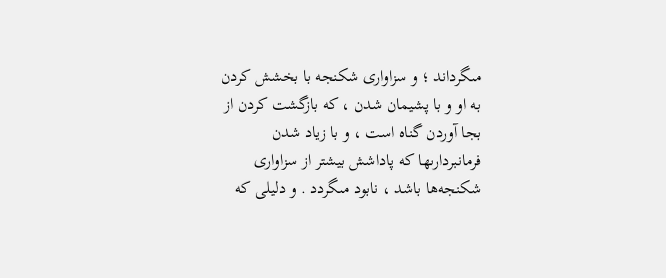مىگرداند ؛ و سزاوارى شكنجه با بخشش كردن به او و با پشيمان شدن ، كه بازگشت كردن از بجا آوردن گناه است ، و با زياد شدن فرمانبردارىها كه پاداشش بيشتر از سزاوارى شكنجه‌ها باشد ، نابود مىگردد . و دليلى كه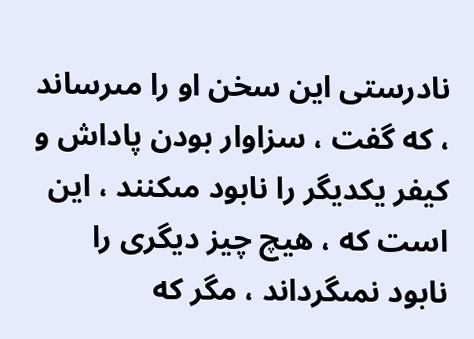نادرستى اين سخن او را مىرساند ، كه گفت ، سزاوار بودن پاداش و كيفر يكديگر را نابود مىكنند ، اين است كه ، هيچ چيز ديگرى را نابود نمىگرداند ، مگر كه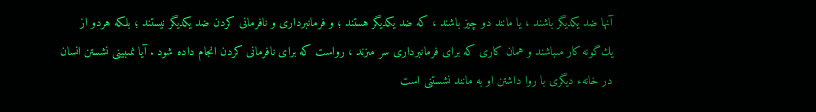آنها ضد يكديگر باشند ، يا مانند دو چيز باشند ، كه ضد يكديگر هستند ؛ و فرمانبردارى و نافرمانى كردن ضد يكديگر نيستند ؛ بلكه هردو از يك‌گونه كار مىباشند و همان كارى كه براى فرمانبردارى سر مىزند ، رواست كه براى نافرمانى كردن انجام داده شود . آيا نمىبينى نشستن انسان در خانهء ديگرى با روا داشتن او به مانند نشستنى است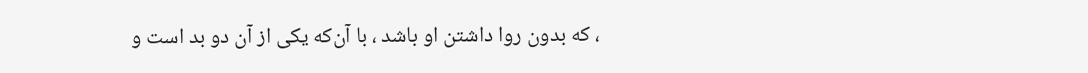، كه بدون روا داشتن او باشد ، با آن‌كه يكى از آن دو بد است و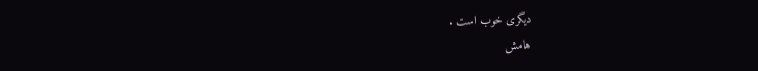ديگرى خوب است .
هامش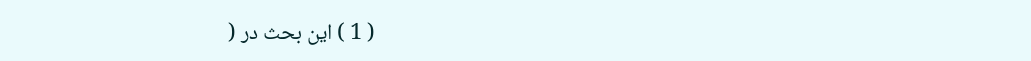( 1 ) اين بحث در (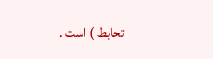تحابط ) است .